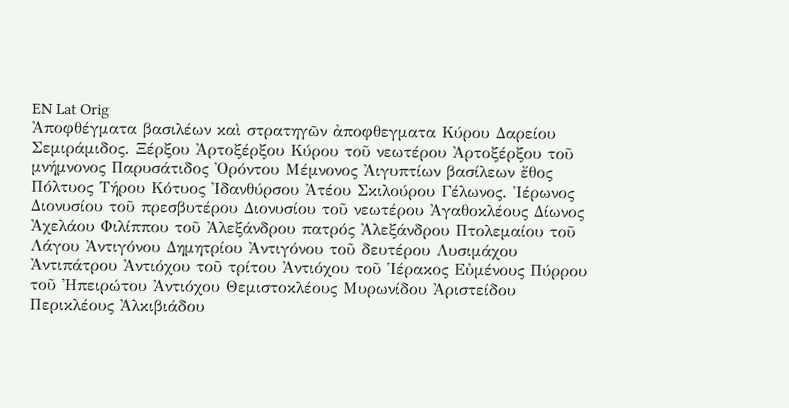EN Lat Orig
Ἀποφθέγματα βασιλέων καὶ στρατηγῶν ἀποφθεγματα Κύρου Δαρείου Σεμιράμιδος. Ξέρξου Ἀρτοξέρξου Κύρου τοῦ νεωτέρου Ἀρτοξέρξου τοῦ μνήμνονος Παρυσάτιδος Ὀρόντου Μέμνονος Ἀιγυπτίων βασίλεων ἔθος Πόλτυος Τήρου Κότυος Ἰδανθύρσου Ἀτέου Σκιλούρου Γέλωνος. Ἱέρωνος Διονυσίου τοῦ πρεσβυτέρου Διονυσίου τοῦ νεωτέρου Ἀγαθοκλέους Δίωνος Ἀχελάου Φιλίππου τοῦ Ἀλεξάνδρου πατρός Ἀλεξάνδρου Πτολεμαίου τοῦ Λάγου Ἀντιγόνου Δημητρίου Ἀντιγόνου τοῦ δευτέρου Λυσιμάχου Ἀντιπάτρου Ἀντιόχου τοῦ τρίτου Ἀντιόχου τοῦ Ἱέρακος Εὐμένους Πύρρου τοῦ Ἠπειρώτου Ἀντιόχου Θεμιστοκλέους Μυρωνίδου Ἀριστείδου Περικλέους Ἀλκιβιάδου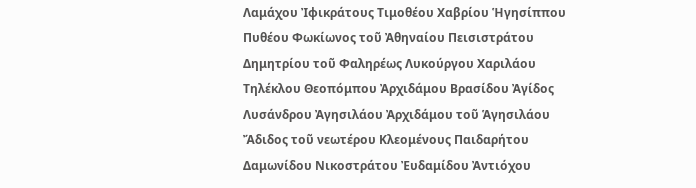Λαμάχου Ἰφικράτους Τιμοθέου Χαβρίου Ἡγησίππου Πυθέου Φωκίωνος τοῦ Ἀθηναίου Πεισιστράτου Δημητρίου τοῦ Φαληρέως Λυκούργου Χαριλάου Τηλέκλου Θεοπόμπου Ἀρχιδάμου Βρασίδου Ἀγίδος Λυσάνδρου Ἀγησιλάου Ἀρχιδάμου τοῦ Ἁγησιλάου Ἄδιδος τοῦ νεωτέρου Κλεομένους Παιδαρήτου Δαμωνίδου Νικοστράτου Ἐυδαμίδου Ἀντιόχου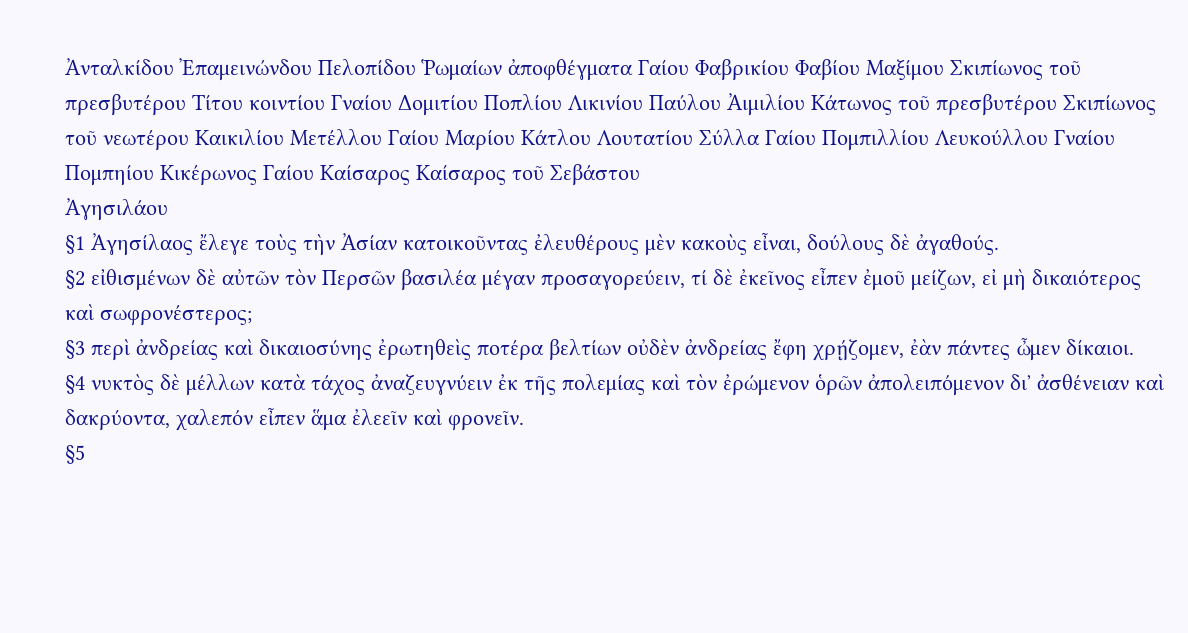Ἀνταλκίδου Ἐπαμεινώνδου Πελοπίδου Ῥωμαίων ἀποφθέγματα Γαίου Φαβρικίου Φαβίου Μαξίμου Σκιπίωνος τοῦ πρεσβυτέρου Τίτου κοιντίου Γναίου Δομιτίου Ποπλίου Λικινίου Παύλου Ἀιμιλίου Κάτωνος τοῦ πρεσβυτέρου Σκιπίωνος τοῦ νεωτέρου Καικιλίου Μετέλλου Γαίου Μαρίου Κάτλου Λουτατίου Σύλλα Γαίου Πομπιλλίου Λευκούλλου Γναίου Πομπηίου Κικέρωνος Γαίου Καίσαρος Καίσαρος τοῦ Σεβάστου
Ἀγησιλάου
§1 Ἀγησίλαος ἔλεγε τοὺς τὴν Ἀσίαν κατοικοῦντας ἐλευθέρους μὲν κακοὺς εἶναι, δούλους δὲ ἀγαθούς.
§2 εἰθισμένων δὲ αὐτῶν τὸν Περσῶν βασιλέα μέγαν προσαγορεύειν, τί δὲ ἐκεῖνος εἶπεν ἐμοῦ μείζων, εἰ μὴ δικαιότερος καὶ σωφρονέστερος;
§3 περὶ ἀνδρείας καὶ δικαιοσύνης ἐρωτηθεὶς ποτέρα βελτίων οὐδὲν ἀνδρείας ἔφη χρῄζομεν, ἐὰν πάντες ὦμεν δίκαιοι.
§4 νυκτὸς δὲ μέλλων κατὰ τάχος ἀναζευγνύειν ἐκ τῆς πολεμίας καὶ τὸν ἐρώμενον ὁρῶν ἀπολειπόμενον διʼ ἀσθένειαν καὶ δακρύοντα, χαλεπόν εἶπεν ἅμα ἐλεεῖν καὶ φρονεῖν.
§5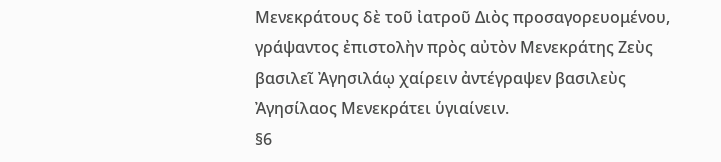Μενεκράτους δὲ τοῦ ἰατροῦ Διὸς προσαγορευομένου, γράψαντος ἐπιστολὴν πρὸς αὐτὸν Μενεκράτης Ζεὺς βασιλεῖ Ἀγησιλάῳ χαίρειν ἀντέγραψεν βασιλεὺς Ἀγησίλαος Μενεκράτει ὑγιαίνειν.
§6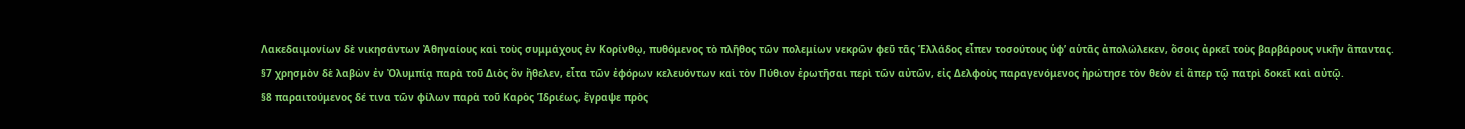Λακεδαιμονίων δὲ νικησάντων Ἀθηναίους καὶ τοὺς συμμάχους ἐν Κορίνθῳ, πυθόμενος τὸ πλῆθος τῶν πολεμίων νεκρῶν φεῦ τᾶς Ἑλλάδος εἶπεν τοσούτους ὑφʼ αὑτᾶς ἀπολώλεκεν, ὅσοις ἀρκεῖ τοὺς βαρβάρους νικῆν ἅπαντας.
§7 χρησμὸν δὲ λαβὼν ἐν Ὀλυμπίᾳ παρὰ τοῦ Διὸς ὃν ἤθελεν, εἶτα τῶν ἐφόρων κελευόντων καὶ τὸν Πύθιον ἐρωτῆσαι περὶ τῶν αὐτῶν, εἰς Δελφοὺς παραγενόμενος ἠρώτησε τὸν θεὸν εἰ ἅπερ τῷ πατρὶ δοκεῖ καὶ αὐτῷ.
§8 παραιτούμενος δέ τινα τῶν φίλων παρὰ τοῦ Καρὸς Ἱδριέως, ἔγραψε πρὸς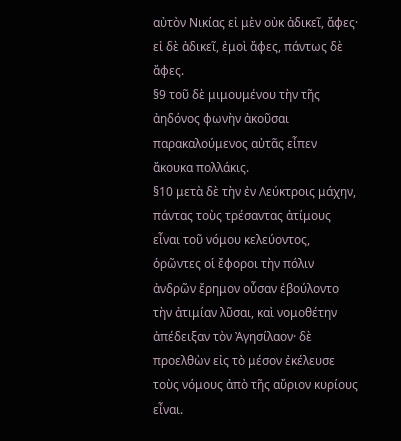αὐτὸν Νικίας εἰ μὲν οὐκ ἀδικεῖ, ἄφες· εἰ δὲ ἀδικεῖ, ἐμοὶ ἄφες, πάντως δὲ ἄφες.
§9 τοῦ δὲ μιμουμένου τὴν τῆς ἀηδόνος φωνὴν ἀκοῦσαι παρακαλούμενος αὐτᾶς εἶπεν ἄκουκα πολλάκις.
§10 μετὰ δὲ τὴν ἐν Λεύκτροις μάχην, πάντας τοὺς τρέσαντας ἀτίμους εἶναι τοῦ νόμου κελεύοντος, ὁρῶντες οἱ ἔφοροι τὴν πόλιν ἀνδρῶν ἔρημον οὖσαν ἐβούλοντο τὴν ἀτιμίαν λῦσαι, καὶ νομοθέτην ἀπέδειξαν τὸν Ἀγησίλαον· δὲ προελθὼν εἰς τὸ μέσον ἐκέλευσε τοὺς νόμους ἀπὸ τῆς αὔριον κυρίους εἶναι.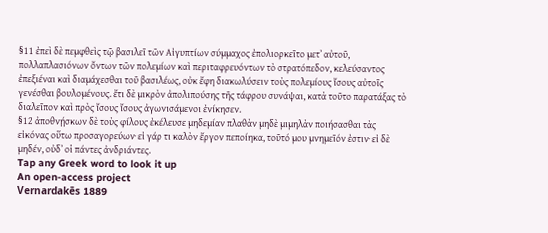§11 ἐπεὶ δὲ πεμφθεὶς τῷ βασιλεῖ τῶν Αἰγυπτίων σύμμαχος ἐπολιορκεῖτο μετʼ αὐτοῦ, πολλαπλασιόνων ὄντων τῶν πολεμίων καὶ περιταφρευόντων τὸ στρατόπεδον, κελεύσαντος ἐπεξιέναι καὶ διαμάχεσθαι τοῦ βασιλέως, οὐκ ἔφη διακωλύσειν τοὺς πολεμίους ἴσους αὐτοῖς γενέσθαι βουλομένους. ἔτι δὲ μικρὸν ἀπολιπούσης τῆς τάφρου συνάψαι, κατὰ τοῦτο παρατάξας τὸ διαλεῖπον καὶ πρὸς ἴσους ἴσους ἀγωνισάμενοι ἐνίκησεν.
§12 ἀποθνῄσκων δὲ τοὺς φίλους ἐκέλευσε μηδεμίαν πλαθὰν μηδὲ μιμηλὰν ποιήσασθαι τὰς εἰκόνας οὕτω προσαγορεύων· εἰ γάρ τι καλὸν ἔργον πεποίηκα, τοῦτό μου μνημεῖόν ἐστιν· εἰ δὲ μηδέν, οὐδʼ οἱ πάντες ἀνδριάντες.
Tap any Greek word to look it up
An open-access project
Vernardakēs 1889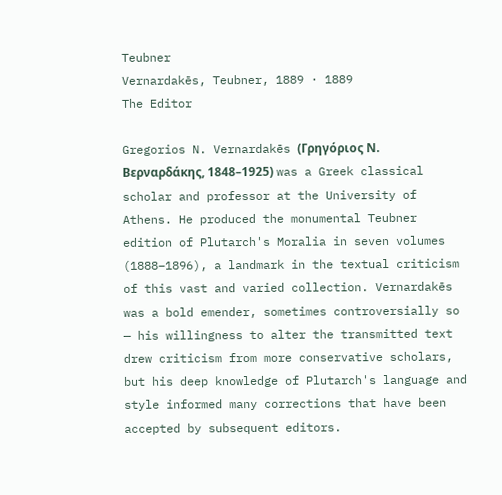Teubner
Vernardakēs, Teubner, 1889 · 1889
The Editor

Gregorios N. Vernardakēs (Γρηγόριος Ν. Βερναρδάκης, 1848–1925) was a Greek classical scholar and professor at the University of Athens. He produced the monumental Teubner edition of Plutarch's Moralia in seven volumes (1888–1896), a landmark in the textual criticism of this vast and varied collection. Vernardakēs was a bold emender, sometimes controversially so — his willingness to alter the transmitted text drew criticism from more conservative scholars, but his deep knowledge of Plutarch's language and style informed many corrections that have been accepted by subsequent editors.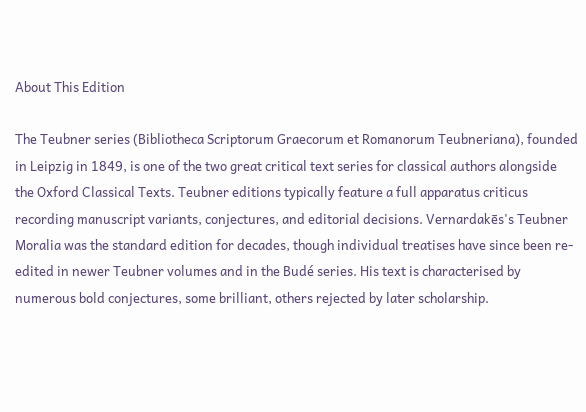About This Edition

The Teubner series (Bibliotheca Scriptorum Graecorum et Romanorum Teubneriana), founded in Leipzig in 1849, is one of the two great critical text series for classical authors alongside the Oxford Classical Texts. Teubner editions typically feature a full apparatus criticus recording manuscript variants, conjectures, and editorial decisions. Vernardakēs's Teubner Moralia was the standard edition for decades, though individual treatises have since been re-edited in newer Teubner volumes and in the Budé series. His text is characterised by numerous bold conjectures, some brilliant, others rejected by later scholarship.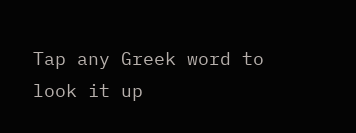Tap any Greek word to look it up